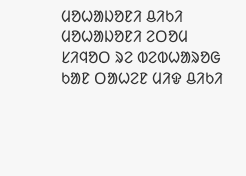ᱢᱚᱦᱟᱡᱚᱱᱤ ᱪᱤᱠᱤ
ᱢᱚᱦᱟᱡᱚᱱᱤ ᱮᱛᱚᱢ ᱥᱤᱧᱚᱛ ᱨᱮ ᱵᱮᱵᱦᱟᱨᱚᱜ ᱠᱟᱱ ᱛᱟᱦᱮᱱ ᱢᱤᱫ ᱪᱤᱠᱤ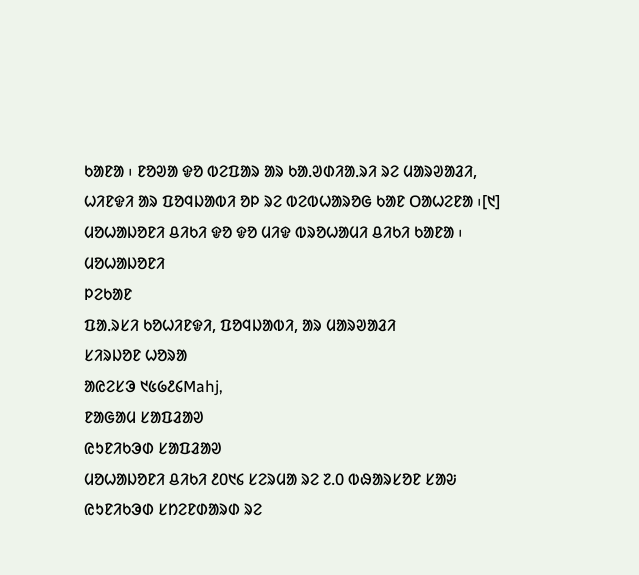ᱠᱟᱱᱟ ᱾ ᱱᱚᱣᱟ ᱫᱚ ᱵᱮᱯᱟᱨ ᱟᱨ ᱠᱟᱹᱣᱰᱤᱟᱹᱨᱤ ᱨᱮ ᱢᱟᱨᱣᱟᱲᱤ, ᱦᱤᱱᱫᱤ ᱟᱨ ᱯᱚᱧᱡᱟᱵᱤ ᱚᱞ ᱨᱮ ᱵᱮᱵᱦᱟᱨᱚᱜ ᱠᱟᱱ ᱛᱟᱦᱮᱱᱟ ᱾[᱑] ᱢᱚᱦᱟᱡᱚᱱᱤ ᱪᱤᱠᱤ ᱫᱚ ᱫᱚ ᱢᱤᱫ ᱵᱨᱚᱦᱟᱢᱤ ᱪᱤᱠᱤ ᱠᱟᱱᱟ ᱾
ᱢᱚᱦᱟᱡᱚᱱᱤ
ᱞᱮᱠᱟᱱ
ᱯᱟᱹᱨᱥᱤ ᱠᱚᱦᱤᱱᱫᱤ, ᱯᱚᱧᱡᱟᱵᱤ, ᱟᱨ ᱢᱟᱨᱣᱟᱲᱤ
ᱥᱤᱨᱡᱚᱱ ᱦᱚᱨᱟ
ᱟᱭᱮᱥᱳ ᱑᱕᱙᱒᱔Mahj,
ᱱᱟᱜᱟᱢ ᱥᱟᱯᱲᱟᱣ
ᱭᱩᱱᱤᱠᱳᱰ ᱥᱟᱯᱲᱟᱣ
ᱢᱚᱦᱟᱡᱚᱱᱤ ᱪᱤᱠᱤ ᱒᱐᱑᱔ ᱥᱮᱨᱢᱟ ᱨᱮ ᱗.᱐ ᱵᱷᱟᱨᱥᱚᱱ ᱥᱟᱶ ᱭᱩᱱᱤᱠᱳᱰ ᱥᱴᱮᱱᱰᱟᱨᱰ ᱨᱮ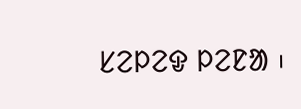ᱥᱮᱞᱮᱫ ᱞᱮᱱᱟ ᱾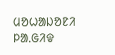ᱢᱚᱦᱟᱡᱚᱱᱤ ᱞᱟᱹᱜᱤᱫ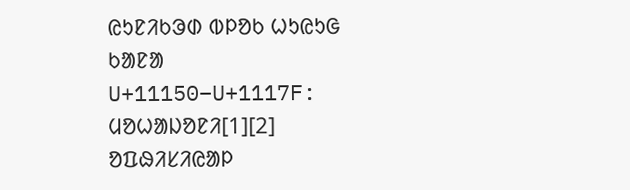ᱭᱩᱱᱤᱠᱳᱰ ᱵᱞᱚᱠ ᱦᱩᱭᱩᱜ ᱠᱟᱱᱟ U+11150–U+1117F:
ᱢᱚᱦᱟᱡᱚᱱᱤ[1][2]
ᱚᱯᱷᱤᱥᱤᱭᱟᱞ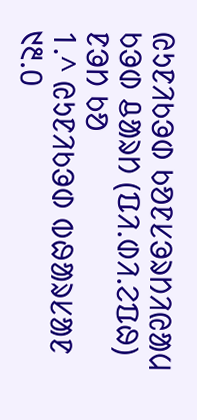ᱭᱩᱱᱤᱠᱳᱰ ᱠᱚᱱᱥᱳᱨᱴᱤᱭᱟᱢ ᱠᱳᱰ ᱪᱟᱨᱴ (ᱯᱤ.ᱰᱤ.ᱮᱯᱷ)
ᱱᱳᱴ ᱠᱚ
1.^ ᱭᱩᱱᱤᱠᱳᱰ ᱵᱷᱟᱨᱥᱟᱱ ᱑᱓.᱐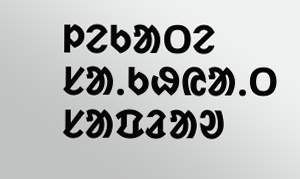ᱞᱮᱠᱟᱛᱮ
ᱥᱟᱹᱠᱷᱭᱟᱹᱛ ᱥᱟᱯᱲᱟᱣ